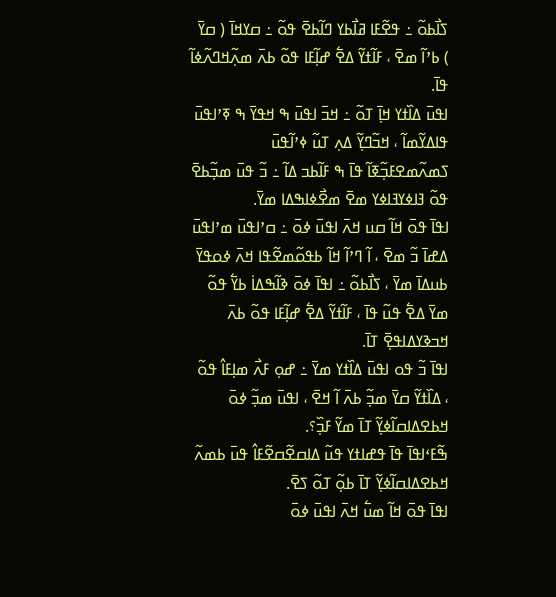ߖߊ߯ߕߋ߬ ߸ ߟߐ߬ߓߊ ߥߊ߯ߕߌ ߣߊ߬ߕߐ߫ ߟߋ߬ ߸ ߛߌߞߊ߫ ( ߛߌ߫ ) ߕߴߊ߬ ߘߐ߫ ، ߓߊ߬ߙߌ߬ ߡߐ߱ ߝߊ߲߬ߓߊ ߟߋ߬ ߕߍ߫ ߘߍ߲߬ߞߣߍ߬ߦߊ߬ ߟߊ߫.
ߊߟߎ߫ ߡߊ߰ߙߌ ߞߊ߲߫ ߠߋ߬ ߸ ߞߏ߫ ߊߟߎ߫ ߒ ߞߟߌ߫ ߒ ߧߴߊߟߎ߫ ߟߊߡߌ߬ߘߊ߬ ، ߞߏ߬ߣߌ߲߬ ߡߍ߲ ߠߎ߬ ߦߴߊ߬ߟߎ߫ ߖߘߍ߬ߘߐߓߏ߲߬ߧߊ߬ ߟߊ߫ ߒ ߓߊ߬ߕߏ ߡߊ߬ ߸ ߏ߬ ߟߎ߫ ߘߏ߲߬ߕߐ߫ ߟߋ߬ ߔߊߦߌߔߊߦߌ ߘߐ߫ ߘߐ߯ߦߊߒߡߊ ߘߌ߫.
ߊߟߊ߫ ߟߋ߫ ߞߊ߬ ߛߎ ߞߍ߫ ߊߟߎ߫ ߦߋ߫ ߸ ߛߴߊߟߎ߫ ߘߴߊߟߎ߫ ߡߝߊ߫ ߏ߬ ߘߐ߫ ، ߊ߬ ߣߴߊ߬ ߞߊ߬ ߕߟߋ߬ߘߐ߬ߟߊ ߞߍ߫ ߦߋߟߌ߫ ߕߎߡߊ߫ ߘߌ߫ ، ߖߊ߯ߕߋ߬ ߸ ߊߟߊ߫ ߦߋ߫ ߢߊ߬ߒߡߊ߭ ߕߌ߱ ߟߋ߬ ߘߌ߫ ߡߐ߱ ߟߎ߬ ߟߊ߫ ، ߓߊ߬ߙߌ߬ ߡߐ߱ ߝߊ߲߬ߓߊ ߟߋ߬ ߕߍ߫ ߞߏߢߌߡߊߟߐ߲߫ ߠߊ߫.
ߊߟߊ߫ ߏ߬ ߟߋ ߊߟߎ߫ ߡߊ߰ߙߌ ߘߌ߫ ߸ ߝߋ߲ ߓߍ߯ ߘߊ߲ߓߊ߮ ߟߋ߬ ، ߡߊ߰ߙߌ߬ ߛߌ߫ ߘߏ߲߬ ߕߍ߫ ߊ߬ ߞߐ߫ ، ߊߟߎ߫ ߘߏ߲߬ ߦߋ߫ ߞߕߐߡߊߛߊ߬ߦߌ߲߬ ߠߊ߫ ߘߌ߬ ߓߏ߲߰؟.
ߒ߬ߓߵߊߟߊ߫ ߟߊ߫ ߟߝߊߙߌ ߟߎ߬ ߡߊߛߐ߬ߛߐ߬ߓߊ߮ ߟߎ߫ ߕߘߍ߬ ߞߕߐߡߊߛߊ߬ߦߌ߲߬ ߠߊ߫ ߕߋ߲߬ ߠߋ߬ ߖߐ߫.
ߊߟߊ߫ ߟߋ߫ ߞߊ߬ ߘߎ߱ ߞߍ߫ ߊߟߎ߫ ߦߋ߫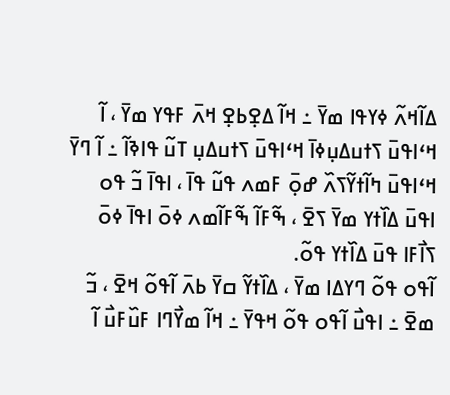ߡߊ߬ߞߍ߬ ߦߌߟߊ ߘߌ߫ ߸ ߞߊ߬ ߡߐ߲ߕߐ߲ ߞߍ߫ ߓߟߌ ߘߌ߫ ، ߊ߬ ߞߵߊߟߎ߫ ߖߙߎߡߎ߲ߦߊ߫ ߞߵߊߟߎ߫ ߖߙߎߡߎ߲ ߠߎ߬ ߟߊߢߊ߬ ߸ ߊ߬ ߣߌ߫ ߞߵߊߟߎ߫ ߤߊ߬ߙߌ߬ߖߍ߰ ߝߋ߲߫ ߓߘߍ ߟߎ߬ ߟߊ߫ ، ߊߟߊ߫ ߏ߬ ߟߋ ߊߟߎ߫ ߡߊ߰ߙߌ ߘߌ߫ ߖߐ߫ ، ߒ߬ߓߊ߬ ߒ߬ߓߊ߬ߘߍ ߦߋ߫ ߊߟߊ߫ ߦߋ߫ ߖߊ߯ߓߊ ߟߎ߫ ߡߊ߰ߙߌ ߟߋ߬.
ߊ߬ߟߋ ߟߋ߬ ߣߌߡߊ ߘߌ߫ ، ߡߊ߰ߙߌ߬ ߛߌ߫ ߕߍ߫ ߊ߬ߟߋ߬ ߞߐ߫ ، ߏ߬ ߘߐ߫ ߸ ߊߟߎ߯ ߊ߬ߟߋ ߟߋ߬ ߞߟߌ߫ ߸ ߞߊ߬ ߘߌ߯ߣߊ ߓߎ߰ߓߎ߯ ߊ߬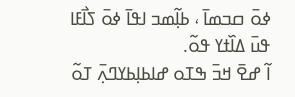ߦߋ߫ ߛߏߘߊ߫ ، ߕߊ߲߬ߘߏ ߊߟߊ߫ ߦߋ߫ ߖߊ߯ߓߊ ߟߎ߫ ߡߊ߰ߙߌ ߟߋ߬.
ߊ߬ ߝߐ߫ ߞߏ߫ ߒߠߋ ߝߊߕߊ߲ߕߌߣߍ߲߫ ߠߋ߬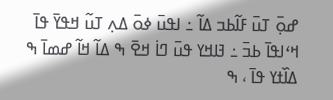ߝߋ߲߫ ߠߎ߫ ߓߊ߬ߕߏ ߡߊ߬ ߸ ߊߟߎ߫ ߦߋ߫ ߡߍ߲ ߠߎ߬ ߞߟߌ߫ ߟߊ߫ ߞߵߊߟߊ߫ ߕߏ߫ ߸ ߔߊߞߌ ߟߎ߫ ߣߊ߭ ߞߐ߫ ߒ ߡߊ߬ ߞߊ߬ ߝߘߊ߫ ߒ ߡߊ߰ߙߌ ߟߊ߫ ، ߒ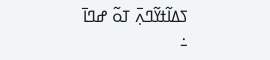ߖߡߊ߬ߙߌ߬ߣߍ߲߫ ߠߋ߬ ߝߣߊ߫ ߸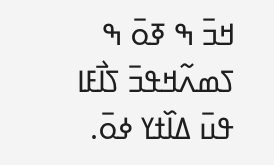ߞߏ߫ ߒ ߧߋ߫ ߒ ߖߘߍ߬ߞߟߏ߫ ߖߊ߯ߓߊ ߟߎ߫ ߡߊ߰ߙߌ ߦߋ߫.